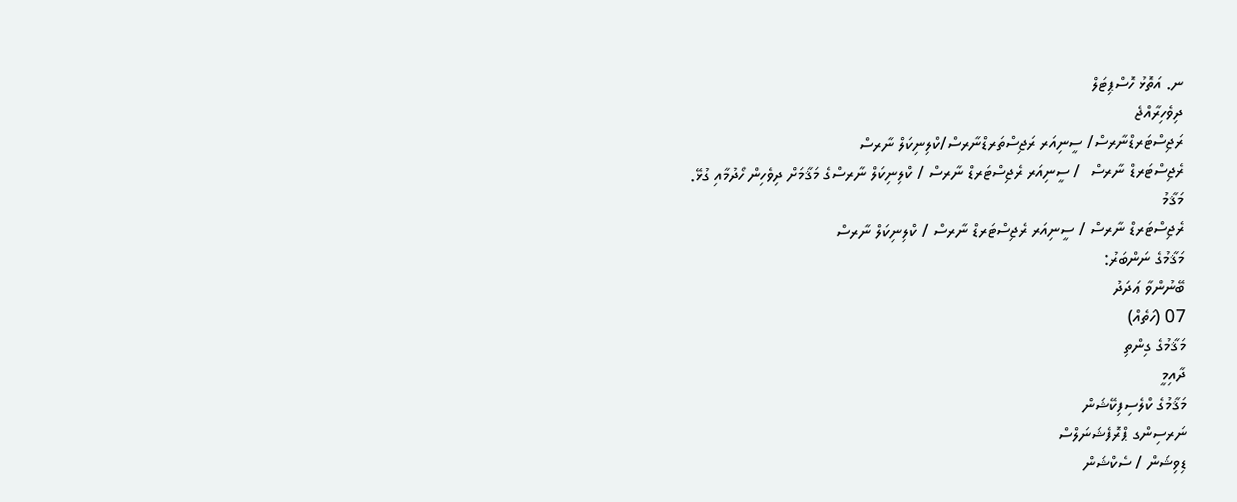ނ. އަތޮޅު ހޮސްޕިޓަލް
ދިވެހިރާއްޖެ
ރަޖިސްޓަރޑްނާރސް/ ސީނިއަރ ރަޖިސްތަރޑްނާރސް/ކްލިނިކަލް ނާރސް
ރެޖިސްޓަރޑް ނާރސް  / ސީނިއަރ ރެޖިސްޓަރޑް ނާރސް / ކްލިނިކަލް ނާރސްގެ މަޤާމަށް ދިވެހިން ހޯދުމާއި ގުޅޭ.
މަޤާމު
ރެޖިސްޓަރޑް ނާރސް / ސީނިއަރ ރެޖިސްޓަރޑް ނާރސް / ކްލިނިކަލް ނާރސް
މަޤާމުގެ ނަންބަރު:
ބޭނުންވާ ޢަދަދު
07 (ހަތެއް)
މަޤާމުގެ ގިންތި
ދާއިމީ
މަޤާމުގެ ކްލެސިފިކޭޝަން
ނަރސިންގ ޕްރޮފެޝަނަލްސް
ޑިވިޝަން / ސެކްޝަން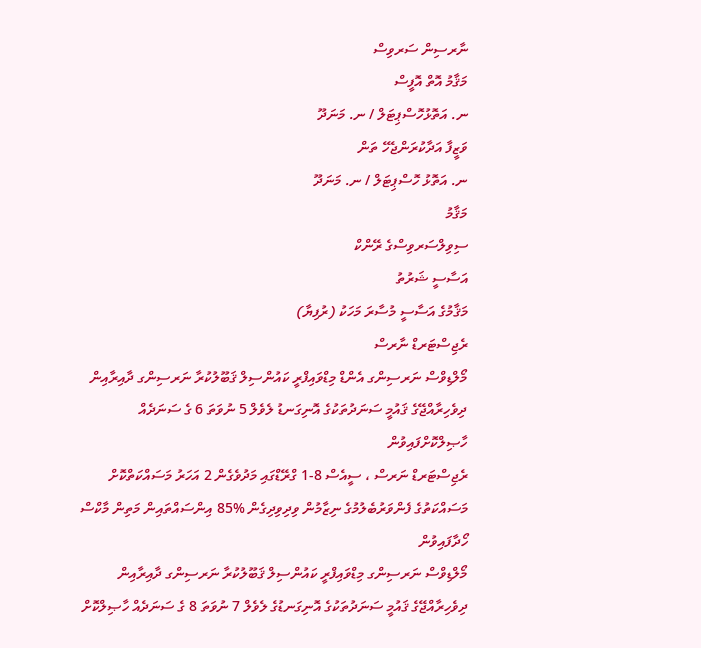ނާރސިން ސަރވިސް
މަޤާމު އޮތް އޮފީސް
ނ. އަތޮޅުހޮސްޕިޓަލް / ނ. މަނަދޫ
ވަޒީފާ އަދާކުރަންޖެހޭ ތަން
ނ. އަތޮޅު ހޮސްޕިޓަލް / ނ. މަނަދޫ
މަޤާމު
ސިވިލްސަރވިސްގެ ރޭންކް
އަސާސީ ޝަރުތު
މަޤާމުގެ އަސާސީ މުސާރަ މަހަކު (ރުފިޔާ)
ރެޖިސްޓަރޑް ނާރސް
މޯލްޑިވްސް ނަރސިންގ އެންޑް މިޑްވައިފްރީ ކައުންސިލް ޤަބޫލުކުރާ ނަރސިންގ ދާއިރާއިން ދިވެހިރާއްޖޭގެ ޤައުމީ ސަނަދުތަކުގެ އޮނިގަނޑު ލެވެލް 5 ނުވަތަ 6 ގެ ސަނަދެއް ހާޞިލްކޮށްފައިވުން
ރެޖިސްޓަރޑް ނަރސް ، ސީއެސް 8-1 ގްރޭޑްގައި މަދުވެގެން 2 އަހަރު މަސައްކަތްކޮށް މަސައްކަތުގެ ފެންވަރުބެލުމުގެ ނިޒާމުން ވިދިވިދިގެން %85 އިންސައްތައިން މަތިން މާކްސް ހޯދާފައިވުން
މޯލްޑިވްސް ނަރސިންގ މިޑްވައިފްރީ ކައުންސިލް ޤަބޫލުކުރާ ނަރސިންގ ދާއިރާއިން ދިވެހިރާއްޖޭގެ ޤައުމީ ސަނަދުތަކުގެ އޮނިގަނޑުގެ ލެވެލް 7 ނުވަތަ 8 ގެ ސަނަދެއް ހާޞިލްކޮށް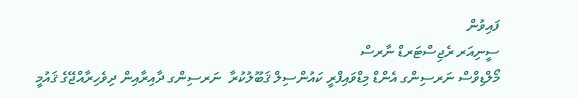ފައިވުން
ސީނިއަރ ރެޖިސްޓަރޑް ނާރސް
މޯލްޑިވްސް ނަރސިންގ އެންޑް މިޑްވައިފްރީ ކައުންސިލް ޤަބޫލުކުރާ  ނަރސިންގ ދާއިރާއިން ދިވެހިރާއްޖޭގެ ޤައުމީ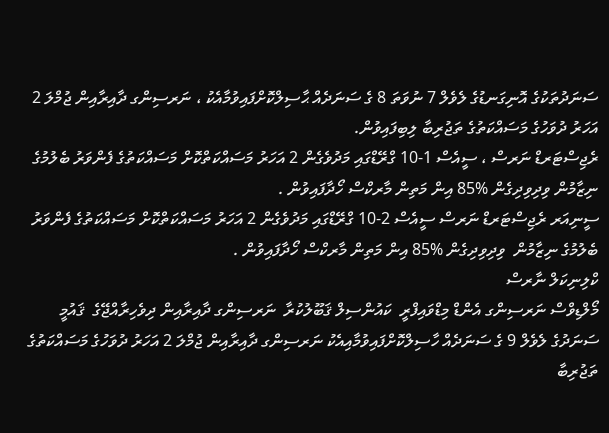ސަނަދުތަކުގެ އޮނިގަނޑުގެ ލެވެލް 7 ނުވަތަ 8 ގެ ސަނަދެއް ޙާސިލްކޮށްފައިވުމާއެކު ، ނަރސިންގ ދާއިރާއިން ޖުމްލަ 2 އަހަރު ދުވަހުގެ މަސައްކަތުގެ ތަޖުރިބާ ލިބިފައިވުން.
ރެޖިސްޓަރޑް ނަރސް ، ސީއެސް 1-10 ގްރޭޑްގައި މަދުވެގެން 2 އަހަރު މަސައްކަތްކޮށް މަސައްކަތުގެ ފެންވަރު ބެލުމުގެ ނިޒާމުން ވިދިވިދިގެން %85 އިން މަތިން މާރކްސް ހޯދާފައިވުން .
ސީނިއަރ ރެޖިސްޓަރޑް ނަރސް ސީއެސް 2-10 ގްރޭޑްގައި މަދުވެގެން 2 އަހަރު މަސައްކަތްކޮށް މަސައްކަތުގެ ފެންވަރު ބެލުމުގެ ނިޒާމުން  ވިދިވިދިގެން %85 އިން މަތިން މާރކްސް ހޯދާފައިވުން .
ކްލިނިކަލް ނާރސް
މޯލްޑިވްސް ނަރސިންގ އެންޑް މިޑްވައިފްރީ  ކައުންސިލް ޤަބޫލުކުރާ  ނަރސިންގ ދާއިރާއިން ދިވެހިރާއްޖޭގެ  ޤައުމީ  ސަނަދުގެ ލެވެލް 9 ގެ ސަނަދެއް ހާސިލްކޮށްފައިވުމާއިއެކު ނަރސިންގ ދާއިރާއިން ޖުމްލަ 2 އަހަރު ދުވަހުގެ މަސައްކަތުގެ ތަޖުރިބާ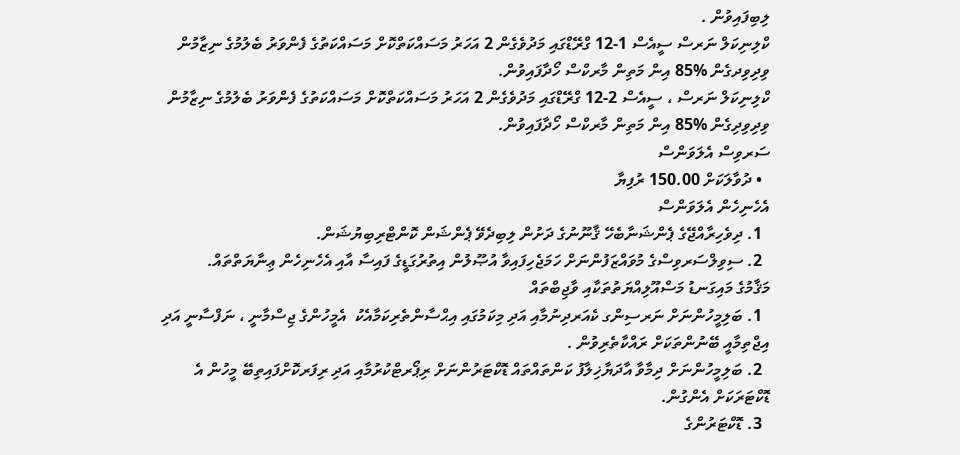ލިބިފައިވުން .
ކްލިނިކަލް ނަރސް ސީއެސް 1-12 ގްރޭޑްގައި މަދުވެގެން 2 އަހަރު މަސައްކަތްކޮށް މަސައްކަތުގެ ފެންވަރު ބެލުމުގެ ނިޒާމުން ވިދިވިދގެން %85 އިން މަތިން މާރކްސް ހޯދާފައިވުން.
ކްލިނިކަލް ނަރސް ، ސީއެސް 2-12 ގްރޭޑްގައި މަދުވެގެން 2 އަހަރު މަސައްކަތްކޮށް މަސައްކަތުގެ ފެންވަރު ބެލުމުގެ ނިޒާމުން ވިދިވިދިގެން %85 އިން މަތިން މާރކްސް ހޯދާފައިވުން.
ސަރވިސް އެލަވަންސް
  • ދުވާލަކަށް 150.00 ރުފިޔާ
އެހެނިހެން އެލަވަންސް
  1. ދިވެހިރާއްޖޭގެ ޕެންޝަނާބެހޭ ޤާނޫނުގެ ދަށުން ލިބިދެވޭ ޕެންޝަން ކޮންޓްރިބިޔުޝަން.
  2. ސިވިލްސަރވިސްގެ މުވައްޒަފުންނަށް ހަމަޖެހިފައިވާ އުޞޫލުން އިތުރުގަޑީގެ ފައިސާ އާއި އެހެނިހެން ޢިނާޔަތްތައް.
މަޤާމުގެ މައިގަނޑު މަސްއޫލިއްޔަތުތަކާއި ވާޖިބްތައް
  1. ބަލިމީހުންނަށް ނަރސިންގ ކެއަރދިނުމާއި އަދި މިކަމުގައި އިޙްސާންތެރިކަމާއެކު  އެމީހުންގެ ޖިސްމާނީ ، ނަފްސާނީ އަދި އިޖްތިމާއީ ބޭނުންތަކަށް ރައްކާތެރިވުން .
  2. ބަލިމީހުންނަށް ދިމާވާ އާދަޔާޚިލާފު ކަންތައްތައް ޑޮކްޓަރުންނަށް ރިޕޯރޓްކުރުމާއި އަދި ރިފަރކޮށްފައިތިބޭ މީހުން އެ ޑޮކްޓަރަކަށް އެންގުން.
  3. ޑޮކްޓަރުންގެ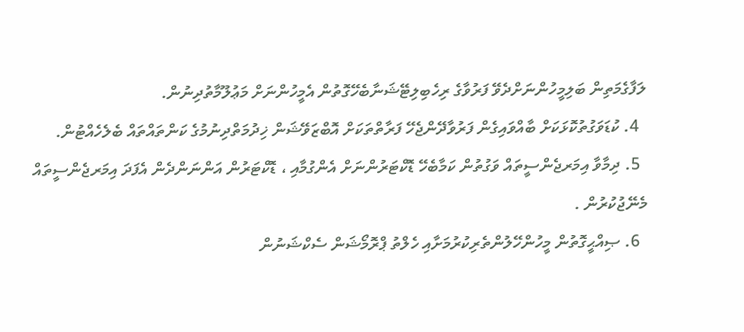ލަފާގެމަތިން ބަލިމީހުންނަށްދެވޭ ފަރުވާގެ ރިހެބިލިޓޭޝަނާބެހޭގޮތުން އެމީހުންނަށް މަޢުލޫމާތުދިނުން.
  4. ކުޑަވަގުތުކޮޅަކަށް ބާއްވައިގެން ފަރުވާދޭންޖެހޭ ފަރާތްތަކަށް އޮބްޒަވޭޝަން ޚިދުމަތްދިނުމުގެ ކަންތައްތައް ބެލެހެއްޓުން.
  5. ދިމާވާ އިމަރޖެންސީތައް ވަގުތުން ކަމާބެހޭ ޑޮކްޓަރުންނަށް އެންގުމާއި ، ޑޮކްޓަރުން އަންނަންދެން އެފަދަ އިމަރޖެންސީތައް މެނޭޖުކުރުން .
  6. ޞިއްޙީގޮތުން މީހުންހޭލުންތެރިކުރުމަށާއި ހެލްތު ޕްރޮމޯޝަން ސެކްޝަނުން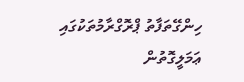ހިންގޭތަފާތު ޕްރޮގްރާމުތަކުގައި ޢަމަލީގޮތުން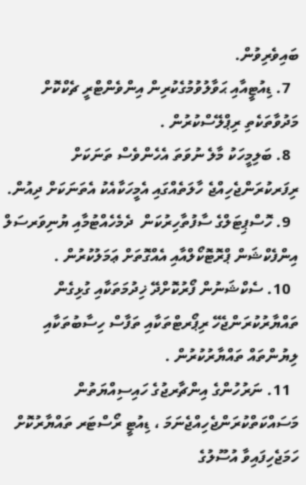ބައިވެރިވުން.
  7. ޑިއުޓީއާއި ޙަވާލުވުމުގެކުރިން އިންވެންޓްރީ ޗެކްކޮށް މަދުވާތަކެތި ރިޕްލޭސްކުރުން .
  8. ބަލިމީހަކު މާލެ ނުވަތަ އެހެންވެސް ތަނަކަށް ރިފަރކުރަންޖެހިއްޖެ ހާލަތެއްގައި އެމީހަކާއެކު އެތަނަކަށް ދިއުން.
  9. ހޮސްޕިޓަލްގެ ސާފުތާހިރުކަން  ދެމެހެއްޓުމާއި ޔުނިވަރސަލް އިންފެކްޝަން ޕްރޮޓޮކޯލްއާއި އެއްގޮތަށް ޢަމަލުކުރުން .
  10. ސެކްޝަނުން ފޯރުކޮށްދޭ ޚިދުމަތަކާއި ގުޅިގެން ތައްޔާރުކުރަންޖެހޭ ރިޕޯރޓްތަކާއި ތަފާސް ހިސާބުތަކާއި ލިޔުންތައް ތައްޔާރުކުރުން .
  11. ނަރުހުންގެ އިންޗާރޖުގެ ހައިސިއްޔަތުން މަސައްކަތްކުރަންޖެހިއްޖެނަމަ ، ޑިއުޓީ ރޯސްޓަރ ތައްޔާރުކޮށް ހަމަޖެހިފައިވާ އުސޫލުގެ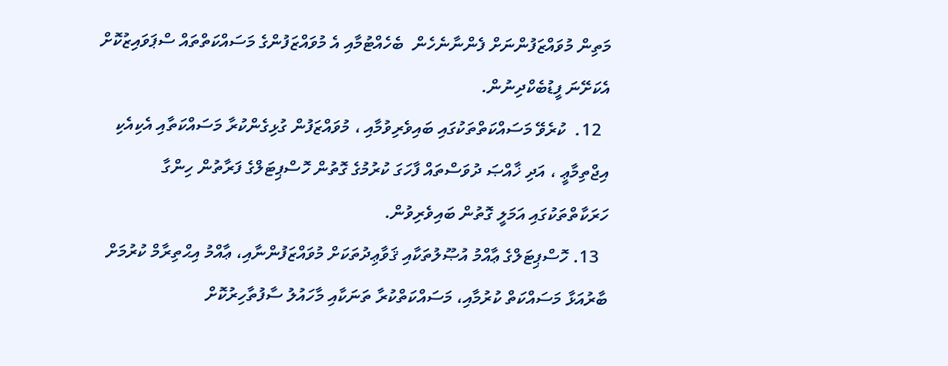މަތިން މުވައްޒަފުންނަށް ފެންނާނެހެން  ބެހެއްޓުމާއި އެ މުވައްޒަފުންގެ މަސައްކަތްތައް ސްޕަވައިޒުކޮށް އެކަށޭނަ ފީޑުބެކްދިނުން.
  12.  ކުރެވޭ މަސައްކަތްތަކުގައި ބައިވެރިވުމާއި ، މުވައްޒަފުން ގުޅިގެންކުރާ މަސައްކަތާއި އެކިއެކި އިޖްތިމާޢީ ، އަދި ޚާއްޞަ ދުވަސްތައް ފާހަގަ ކުރުމުގެ ގޮތުން ހޮސްޕިޓަލްގެ ފަރާތުން ހިންގާ ހަރަކާތްތަކުގައި އަމަލީ ގޮތުން ބައިވެރިވުން.
  13. ހޮސްޕިޓަލްގެ ޢާއްމު އުޞޫލުތަކާއި ޤަވާޢިދުތަކަށް މުވައްޒަފުންނާއި، ޢާއްމު އިޙްތިރާމް ކުރުމަށް ބާރުއަޅާ މަސައްކަތް ކުރުމާއި، މަސައްކަތްކުރާ ތަނަކާއި މާހައުލު ސާފުތާހިރުކޮށް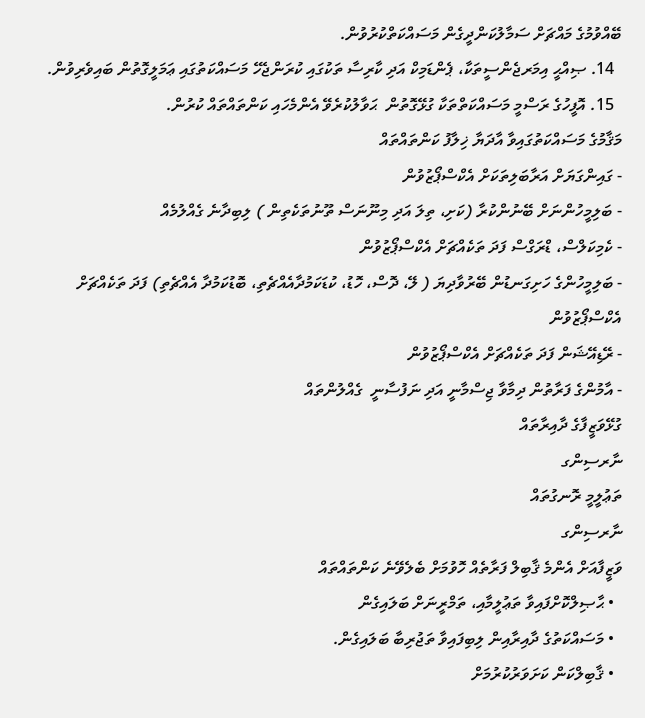ބޭއްވުމުގެ މައްޗަށް ސަމާލުކަންދީގެން މަސައްކަތްކުރުވުން.
  14. ޞިއްޙީ އިމަރޖެންސީތަކާ، ޕެންޑަމިކް އަދި ކާރިސާ ތަކުގައި ކުރަންޖެހޭ މަސައްކަތުގައި ޢަމަލީގޮތުން ބައިވެރިވުން.
  15. އޮފީހުގެ ރަސްމީ މަސައްކަތްތަކާ ގުޅޭގޮތުން  ޙަވާލުކުރެވޭ އެންމެހައި ކަންތައްތައް ކުރުން.
މަޤާމުގެ މަސައްކަތުގައިވާ އާދަޔާ ޚިލާފު ކަންތައްތައް
- ގައިންގަޔަށް އަރާބަލިތަކަށް އެކްސްޕޯޒުވުން
- ބަލިމީހުންނަށް ބޭނުންކުރާ (ކަށި، ތިލަ އަދި މިނޫނަސް ތޫނުތަކެތިން ) ލިބިދާނެ ގެއްލުމެއް
- ކެމިކަލްސް، ޑްރަގްސް ފަދަ ތަކެއްޗަށް އެކްސްޕޯޒުވުން
- ބަލިމީހުންގެ ހަށިގަނޑުން ބޭރުވާދިޔަ ( ލޭ، ދޮސް، ހޮޑު، ކުޑަކަމުދާއެއްޗެތި، ބޮޑުކަމުދާ އެއްޗެތި) ފަދަ ތަކެއްޗަށް އެކްސްޕޯޒުވުން
- ރޭޑިއޭޝަން ފަދަ ތަކެއްޗަށް އެކްސްޕޯޒުވުން
- އާމުންގެ ފަރާތުން ދިމާވާ ޖިސްމާނީ އަދި ނަފުސާނީ  ގެއްލުންތައް
ގުޅޭވަޒީފާގެ ދާއިރާތައް
ނާރސިންގ
ތަޢުލީމީ ރޮނގުތައް
ނާރސިންގ
ވަޒީފާއަށް އެންމެ ޤާބިލް ފަރާތެއް ހޮވުމަށް ބެލެވޭނެ ކަންތައްތައް
  • ޙާޞިލްކޮށްފައިވާ ތަޢުލީމާއި، ތަމްރީނަށް ބަލައިގެން
  • މަސައްކަތުގެ ދާއިރާއިން ލިބިފައިވާ ތަޖުރިބާ ބަލައިގެން.
  • ޤާބިލްކަން ކަށަވަރުކުރުމަށް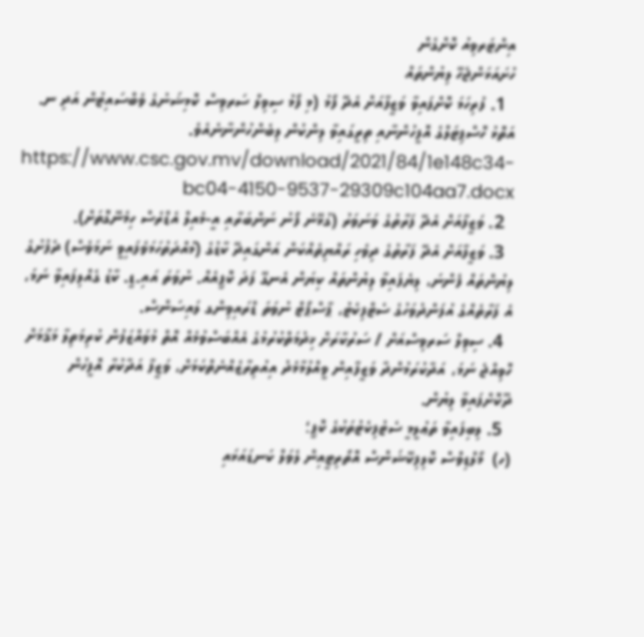އިންޓަރވިއު ކޮށްގެން
ހުށައަޅަންޖެހޭ ލިޔުންތައް
  1. ފުރިހަމަ ކޮށްފައިވާ ވަޒީފާއަށް އެދޭ ފޯމު (މި ފޯމު ސިވިލް ސަރވިސް ކޮމިޝަނުގެ ވެބްސައިޓުން އަދި ނ. އަތޮޅު ހޮސްޕިޓަލްގެ އޮފީހުންނާއި ތިރީގައިވާ ލިންކުން ލިބެންހުންނާނެއެވެ. https://www.csc.gov.mv/download/2021/84/1e148c34-bc04-4150-9537-29309c104aa7.docx
  2. ވަޒީފާއަށް އެދޭ ފަރާތުގެ ވަނަވަރު (ގުޅޭނެ ފޯނު ނަންބަރާއި އީ-މެއިލް އެޑްރެސް ހިމެނޭގޮތަށް).
  3. ވަޒީފާއަށް އެދޭ ފަރާތުގެ ދިވެހި ރައްޔިތެއްކަން އަންގައިދޭ ކާޑުގެ (މުއްދަތުހަމަވެފައިވީ ނަމަވެސް) ދެފުށުގެ ލިޔުންތައް ފެންނަ، ލިޔެފައިވާ ލިޔުންތައް ކިޔަން އެނގޭ ފަދަ ކޮޕީއެއް. ނުވަތަ އައި.ޑީ. ކާޑު ގެއްލިފައިވާ ނަމަ، އެ ފަރާތެއްގެ އުފަންދުވަހުގެ ސެޓްފިކެޓު، ޕާސްޕޯޓް ނުވަތަ ޑްރައިވިންގ ލައިސަންސް.
  4. ސިވިލް ސަރވިސްއަށް / ސަރުކާރަށް ޚިދުމަތްކުރުމުގެ އެއްބަސްވުމެއް އޮތް މުވައްޒަފުން ކުރިމަތިލާ މަޤާމަށް ހޮވިއްޖެ ނަމަ، އަދާކުރަމުންދާ ވަޒީފާއިން ވީއްލުމާމެދު އިއުތިރާޒެއްނެތްކަމަށް، ވަޒީފާ އަދާކުރާ އޮފީހުން ދޫކޮށްފައިވާ ލިޔުން.
  5. ލިބިފައިވާ ތަޢުލީމީ ސެޓުފިކެޓުތަކުގެ ކޮޕީ؛
(ހ)  މޯލްޑިވްސް ކޮލިފިކޭޝަންސް އޮތޯރިޓީއިން ލެވަލް ކަނޑައަޅައި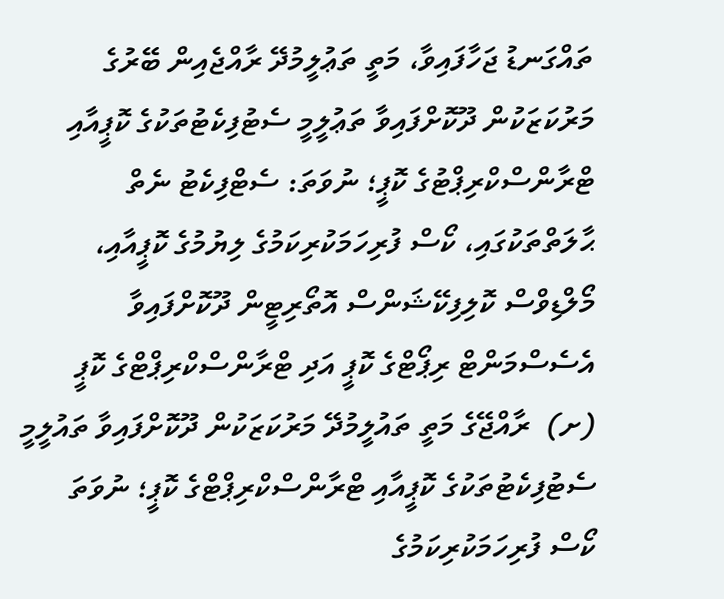ތައްގަނޑު ޖަހާފައިވާ، މަތީ ތަޢުލީމުދޭ ރާއްޖެއިން ބޭރުގެ މަރުކަޒަކުން ދޫކޮށްފައިވާ ތަޢުލީމީ ސެޓުފިކެޓުތަކުގެ ކޮޕީއާއި ޓްރާންސްކްރިޕްޓުގެ ކޮޕީ؛ ނުވަތަ: ސެޓްފިކެޓު ނެތް ޙާލަތްތަކުގައި، ކޯސް ފުރިހަމަކުރިކަމުގެ ލިޔުމުގެ ކޮޕީއާއި، މޯލްޑިވްސް ކޮލިފިކޭޝަންސް އޮތޯރިޓީން ދޫކޮށްފައިވާ އެސެސްމަންޓް ރިޕޯޓްގެ ކޮޕީ އަދި ޓްރާންސްކްރިޕްޓްގެ ކޮޕީ
(ށ)  ރާއްޖޭގެ މަތީ ތައުލީމުދޭ މަރުކަޒަކުން ދޫކޮށްފައިވާ ތައުލީމީ ސެޓުފިކެޓުތަކުގެ ކޮޕީއާއި ޓްރާންސްކްރިޕްޓްގެ ކޮޕީ؛ ނުވަތަ ކޯސް ފުރިހަމަކުރިކަމުގެ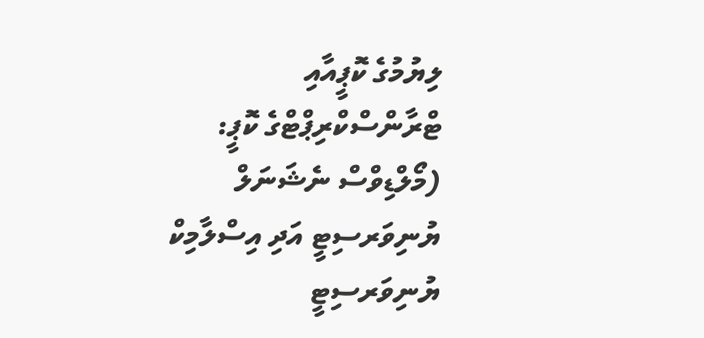ލިޔުމުގެ ކޮޕީއާއި ޓްރާންސްކްރިޕްޓްގެ ކޮޕީ: (މޯލްޑިވްސް ނެޝަނަލް ޔުނިވަރސިޓީ އަދި އިސްލާމިކް ޔުނިވަރސިޓީ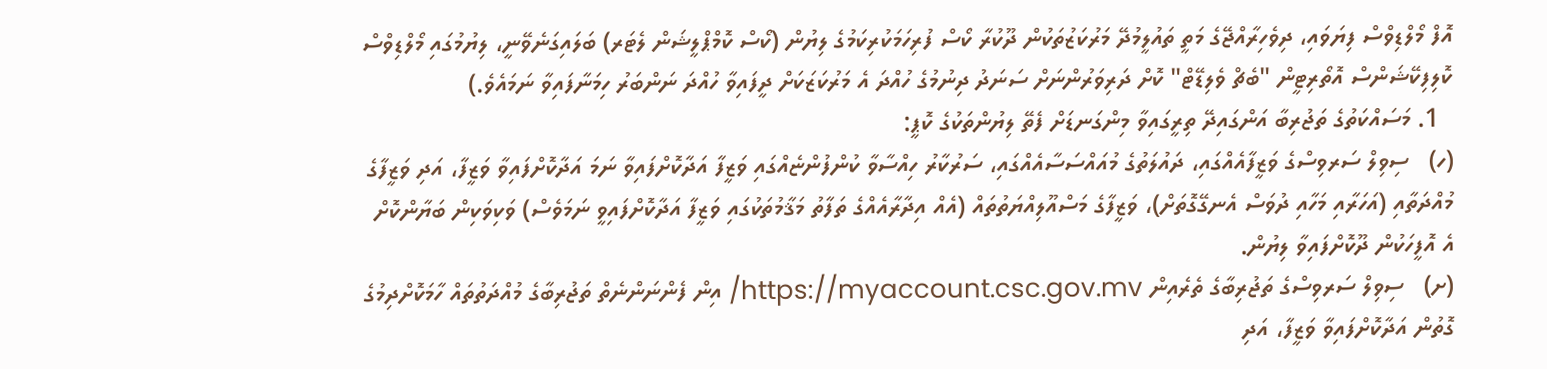އޮފް މޯލްޑިވްސް ފިޔަވައި، ދިވެހިރާއްޖޭގެ މަތީ ތައުލީމުދޭ މަރުކަޒުތަކުން ދޫކުރާ ކޯސް ފުރިހަމަކުރިކަމުގެ ލިޔުން (ކޯސް ކޮމްޕްލީޝަން ލެޓަރ) ބަލައިގަނެވޭނީ، ލިޔުމުގައި މޯލްޑިވްސް ކޮލިފިކޭޝަންސް އޮތޯރިޓީން "ބެޗް ވެލިޑޭޓް" ކޮށް ދަރިވަރުންނަށް ސަނަދު ދިނުމުގެ ހުއްދަ އެ މަރުކަޒަކަށް ދީފައިވާ ހުއްދަ ނަންބަރު ހިމަނާފައިވާ ނަމައެވެ.)
  1. މަސައްކަތުގެ ތަޖުރިބާ އަންގައިދޭ ތިރީގައިވާ މިންގަނޑަށް ފެތޭ ލިޔުންތަކުގެ ކޮޕީ:
(ހ)   ސިވިލް ސަރވިސްގެ ވަޒީފާއެއްގައި، ދައުލަތުގެ މުއައްސަސާއެއްގައި، ސަރުކާރު ހިއްސާވާ ކުންފުންޏެއްގައި ވަޒީފާ އަދާކޮށްފައިވާ ނަމަ އަދާކޮށްފައިވާ ވަޒީފާ، އަދި ވަޒީފާގެ މުއްދަތާއި (އަހަރާއި މަހާއި ދުވަސް އެނގޭގޮތަށް)، ވަޒީފާގެ މަސްއޫލިއްޔަތުތައް (އެއް އިދާރާއެއްގެ ތަފާތު މަޤާމުތަކުގައި ވަޒީފާ އަދާކޮށްފައިވީ ނަމަވެސް) ވަކިވަކިން ބަޔާންކޮށް އެ އޮފީހަކުން ދޫކޮށްފައިވާ ލިޔުން.
(ށ)   ސިވިލް ސަރވިސްގެ ތަޖުރިބާގެ ތެރެއިން https://myaccount.csc.gov.mv/ އިން ފެންނަންނެތް ތަޖުރިބާގެ މުއްދަތުތައް ހާމަކޮށްދިމުގެ ގޮތުން އަދާކޮށްފައިވާ ވަޒީފާ، އަދި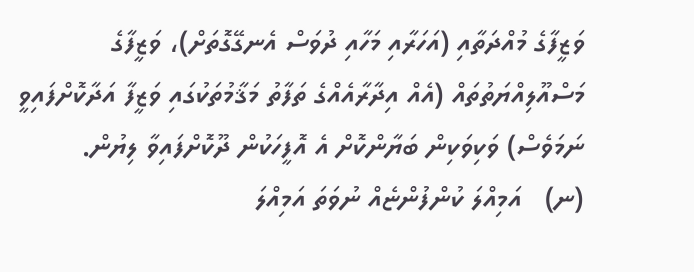ވަޒީފާގެ މުއްދަތާއި (އަހަރާއި މަހާއި ދުވަސް އެނގޭގޮތަށް)، ވަޒީފާގެ މަސްއޫލިއްޔަތުތައް (އެއް އިދާރާއެއްގެ ތަފާތު މަޤާމުތަކުގައި ވަޒީފާ އަދާކޮށްފައިވީ ނަމަވެސް) ވަކިވަކިން ބަޔާންކޮށް އެ އޮފީހަކުން ދޫކޮށްފައިވާ ލިޔުން.
(ނ)   އަމިއްލަ ކުންފުންޏެއް ނުވަތަ އަމިއްލަ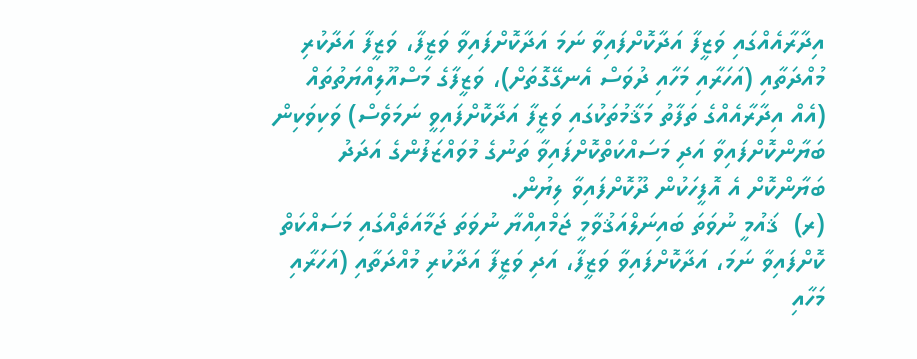އިދާރާއެއްގައި ވަޒީފާ އަދާކޮށްފައިވާ ނަމަ އަދާކޮށްފައިވާ ވަޒީފާ، ވަޒީފާ އަދާކުރި މުއްދަތާއި (އަހަރާއި މަހާއި ދުވަސް އެނގޭގޮތަށް)، ވަޒީފާގެ މަސްއޫލިއްޔަތުތައް (އެއް އިދާރާއެއްގެ ތަފާތު މަޤާމުތަކުގައި ވަޒީފާ އަދާކޮށްފައިވީ ނަމަވެސް) ވަކިވަކިން ބަޔާންކޮށްފައިވާ އަދި މަސައްކަތްކޮށްފައިވާ ތަނުގެ މުވައްޒަފުންގެ އަދަދު ބަޔާންކޮށް އެ އޮފީހަކުން ދޫކޮށްފައިވާ ލިޔުން.
(ރ)  ޤައުމީ ނުވަތަ ބައިނަލްއަޤުވާމީ ޖަމްއިއްޔާ ނުވަތަ ޖަމާއަތެއްގައި މަސައްކަތް ކޮށްފައިވާ ނަމަ، އަދާކޮށްފައިވާ ވަޒީފާ، އަދި ވަޒީފާ އަދާކުރި މުއްދަތާއި (އަހަރާއި މަހާއި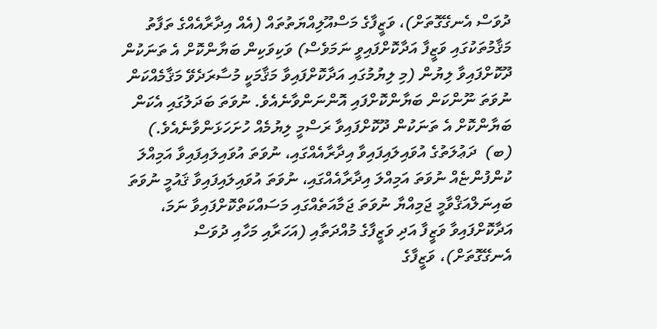ދުވަސް އެނގޭގޮތަށް)، ވަޒީފާގެ މަސްއޫލިއްޔަތުތައް (އެއް އިދާރާއެއްގެ ތަފާތު މަޤާމުތަކުގައި ވަޒީފާ އަދާކޮށްފައިވީ ނަމަވެސް) ވަކިވަކިން ބަޔާންކޮށް އެ ތަނަކުން ދޫކޮށްފައިވާ ލިޔުން (މި ލިޔުމުގައި އަދާކޮށްފައިވާ މަޤާމަކީ މުސާރަދެވޭ މަޤާމެއްކަން ނުވަތަ ނޫންކަން ބަޔާންކޮށްފައި އޮންނަންވާނެއެވެ. ނުވަތަ ބަދަލުގައި އެކަން ބަޔާންކޮށް އެ ތަނަކުން ދޫކޮށްފައިވާ ރަސްމީ ލިޔުމެއް ހުށަހަޅަންވާނެއެވެ.)
(ބ)  ދަޢުލަތުގެ އުވައިލައިފައިވާ އިދާރާއެއްގައި، ނުވަތަ އުވައިލައިފައިވާ އަމިއްލަ ކުންފުންޏެއް ނުވަތަ އަމިއްލަ އިދާރާއެއްގައި، ނުވަތަ އުވައިލައިފައިވާ ޤައުމީ ނުވަތަ ބައިނަލްއަޤްވާމީ ޖަމިއްޔާ ނުވަތަ ޖަމާއަތެއްގައި މަސައްކަތްކޮށްފައިވާ ނަމަ، އަދާކޮށްފައިވާ ވަޒީފާ އަދި ވަޒީފާގެ މުއްދަތާއި (އަހަރާއި މަހާއި ދުވަސް އެނގޭގޮތަށް)، ވަޒީފާގެ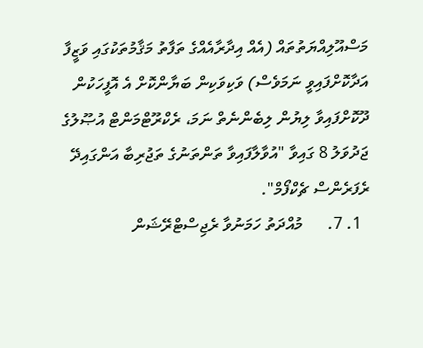މަސްއޫލިއްޔަތުތައް (އެއް އިދާރާއެއްގެ ތަފާތު މަޤާމުތަކުގައި ވަޒީފާ އަދާކޮށްފައިވީ ނަމަވެސް) ވަކިވަކިން ބަޔާންކޮށް އެ އޮފީހަކުން ދޫކޮށްފައިވާ ލިޔުން ލިބެންނެތް ނަމަ، ރެކްރޫޓްމަންޓް އުޞޫލުގެ ޖަދުވަލު 8 ގައިވާ "އުވާލާފައިވާ ތަންތަނުގެ ތަޖުރިބާ އަންގައިދޭ ރެފަރެންސް ޗެކްފޯމް".
  1. 7.      މުއްދަތު ހަމަނުވާ ރެޖިސްޓްރޭޝަން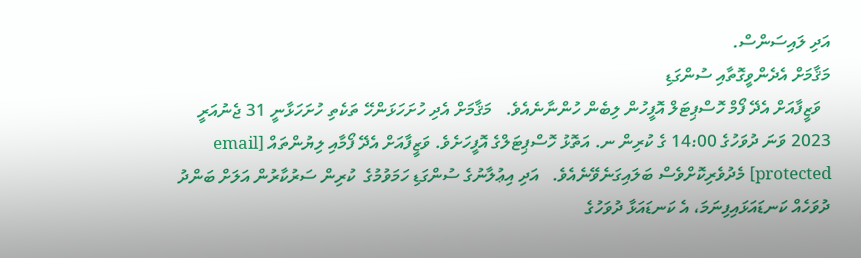އަދި ލައިސަންސް.
މަޤާމަށް އެދެންވީގޮތާއި ސުންގަޑި
  ވަޒީފާއަށް އެދޭ ފޯމް ހޮސްޕިޓަލް އޮފީހުން ލިބެން ހުންނާނެއެވެ.   މަޤާމަށް އެދި ހުށަހަޅަންހޭ ތަކެތި ހުށަހަޅާނީ 31 ޖެނުއަރީ 2023 ވަނަ ދުވަހުގެ 14:00 ގެ ކުރިން ނ. އަތޮޅު ހޮސްޕިޓަލްގެ އޮފީހަށެވެ. ވަޒީފާއަށް އެދޭ ފޯމާއި ލިޔުންތައް [email protected] މެދުވެރިކޮށްވެސް ބަލައިގަނެވޭނެއެވެ.   އަދި އިޢުލާނުގެ ސުންގަޑި ހަމަވުމުގެ  ކުރިން ސަރުކާރުން އަލަށް ބަންދު ދުވަހެއް ކަނޑައަޅައިފިނަމަ، އެ ކަނޑައަޅާ ދުވަހުގެ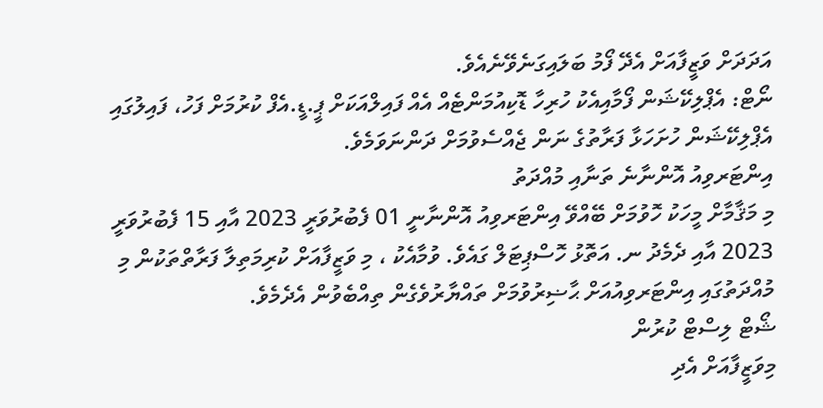އަދަދަށް ވަޒީފާއަށް އެދޭ ފޯމު ބަލައިގަނެވޭނެއެވެ.
ނޯޓް: އެޕްލިކޭޝަން ފޯމާއިއެކު ހުރިހާ ޑޮކިއުމަންޓެއް އެއް ފައިލްއަކަށް ޕީ.ޑީ.އެފް ކުރުމަށް ފަހު، ފައިލުގައި އެޕްލިކޭޝަން ހުށަހަޅާ ފަރާތުގެ ނަން ޖެއްސެވުމަށް ދަންނަވަމެވެ.
އިންޓަރވިއު އޮންނާނެ ތަނާއި މުއްދަތު
މި މަޤާމާށް މީހަކު ހޮވުމަށް ބޭއްވޭ އިންޓަރވިއު އޮންނާނީ 01 ފެބުރުވަރީ 2023 އާއި 15 ފެބުރުވަރީ 2023 އާއި ދެމެދު ނ. އަތޮޅު ހޮސްޕިޓަލް ގައެވެ. ވުމާއެކު ، މި ވަޒީފާއަށް ކުރިމަތިލާ ފަރާތްތަކުން މި މުއްދަތުގައި އިންޓަރވިއުއަށް ޙާޟިރުވުމަށް ތައްޔާރުވެގެން ތިއްބެވުން އެދެމެވެ.
ޝޯޓް ލިސްޓް ކުރުން
މިވަޒީފާއަށް އެދި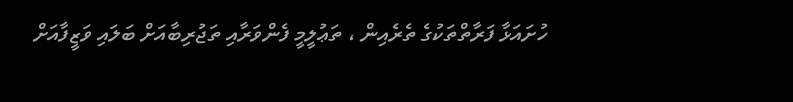ހުށައަޅާ ފަރާތްތަކުގެ ތެރެއިން ، ތަޢުލީމީ ފެންވަރާއި ތަޖުރިބާއަށް ބަލައި ވަޒީފާއަށް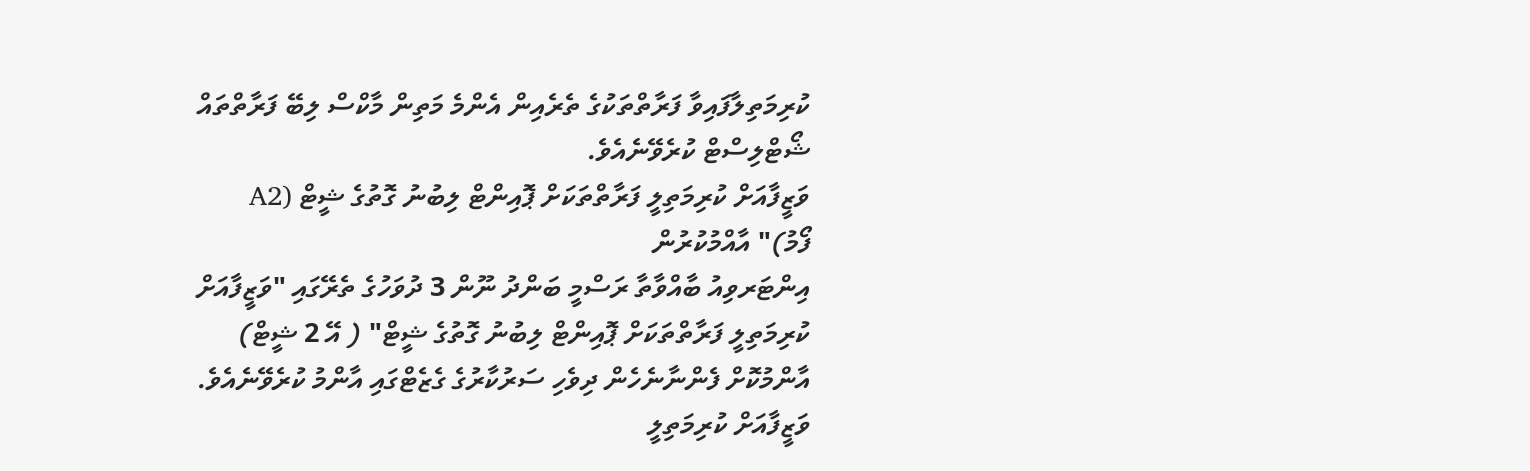ކުރިމަތިލާފައިވާ ފަރާތްތަކުގެ ތެރެއިން އެންމެ މަތިން މާކްސް ލިބޭ ފަރާތްތައް ޝޯޓްލިސްޓް ކުރެވޭނެއެވެ.
ވަޒީފާއަށް ކުރިމަތިލީ ފަރާތްތަކަށް ޕޮއިންޓް ލިބުނު ގޮތުގެ ޝީޓް (A2 ފޯމު)" އާއްމުކުރުން
އިންޓަރވިއު ބާއްވާތާ ރަސްމީ ބަންދު ނޫން 3 ދުވަހުގެ ތެރޭގައި "ވަޒީފާއަށް ކުރިމަތިލީ ފަރާތްތަކަށް ޕޮއިންޓް ލިބުނު ގޮތުގެ ޝީޓް" ( އޭ 2 ޝީޓް) އާންމުކޮށް ފެންނާނެހެން ދިވެހި ސަރުކާރުގެ ގެޒެޓްގައި އާންމު ކުރެވޭނެއެވެ. ވަޒީފާއަށް ކުރިމަތިލީ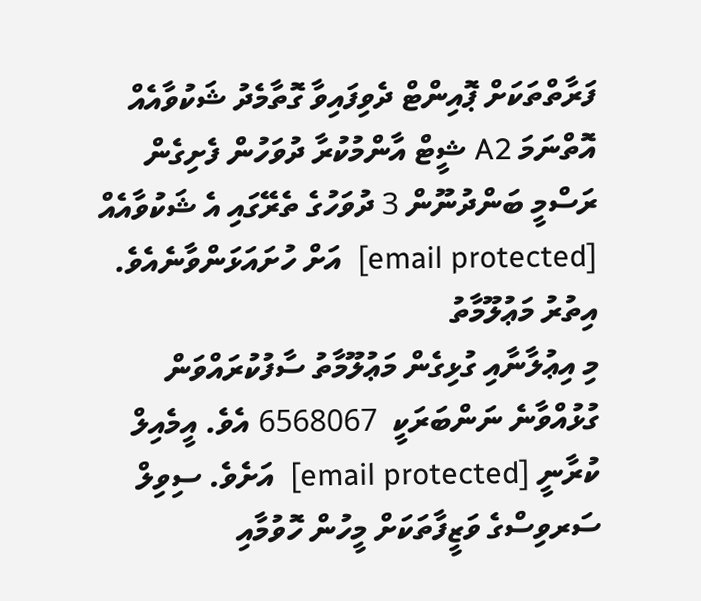ފަރާތްތަކަށް ޕޮއިންޓް ދެވިފައިވާ ގޮތާމެދު ޝަކުވާއެއް އޮތްނަމަ A2 ޝީޓް އާންމުކުރާ ދުވަހުން ފެށިގެން ރަސްމީ ބަންދުނޫން 3 ދުވަހުގެ ތެރޭގައި އެ ޝަކުވާއެއް [email protected]  އަށް ހުށައަޅަންވާނެއެވެ.
އިތުރު މަޢުލޫމާތު
މި އިޢުލާނާއި ގުޅިގެން މަޢުލޫމާތު ސާފުކުރައްވަން ގުޅުއްވާނެ ނަންބަރަކީ  6568067 އެވެ. އީމެއިލް ކުރާނީ [email protected]  އަށެވެ. ސިވިލް ސަރވިސްގެ ވަޒީފާތަކަށް މީހުން ހޮވުމާއި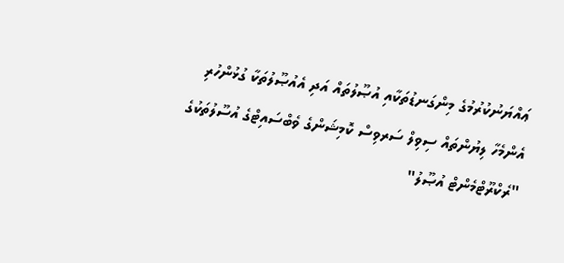ޢައްޔަނުކުރުމުގެ މިންގަނޑުތަކާއި އުޞޫލުތައް އަދި އެއުޞޫލުތަކާ ގުޅުންހުރި އެންމެހާ ލިޔުންތައް ސިވިލް ސަރވިސް ކޮމިޝަންގެ ވެބްސައިޓްގެ އުސޫލުތަކުގެ "ރެކްރޫޓްމެންޓް އުޞޫލު"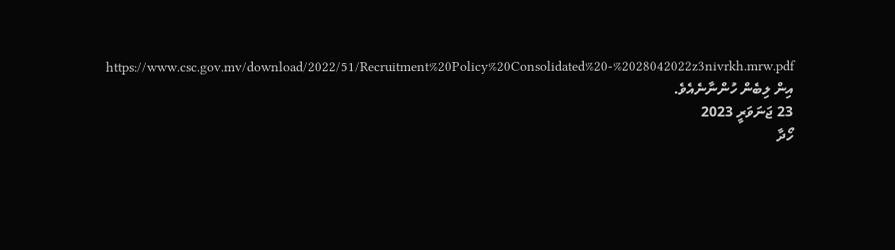https://www.csc.gov.mv/download/2022/51/Recruitment%20Policy%20Consolidated%20-%2028042022z3nivrkh.mrw.pdf  އިން ލިބެން ހުންނާނެއެވެ.
23 ޖަނަވަރީ 2023
ހޯދާ